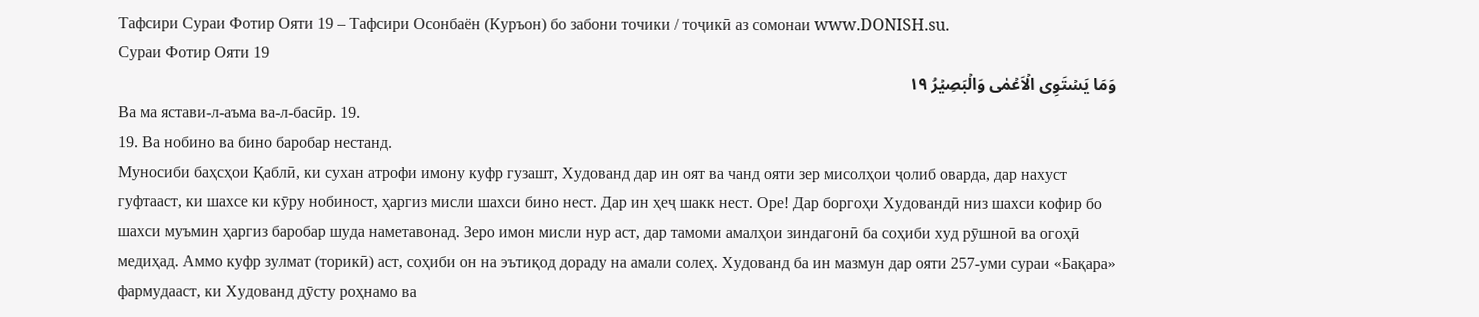Тафсири Сураи Фотир Ояти 19 – Тафсири Осонбаён (Куръон) бо забони точики / тоҷикӣ аз сомонаи www.DONISH.su.
Сураи Фотир Ояти 19
وَمَا يَسۡتَوِى الۡاَعۡمٰى وَالۡبَصِيۡرُ ١٩
Ва ма ястави-л-аъма ва-л-басӣр. 19.
19. Ва нобино ва бино баробар нестанд.
Муносиби баҳсҳои Қаблӣ, ки сухан атрофи имону куфр гузашт, Худованд дар ин оят ва чанд ояти зер мисолҳои ҷолиб оварда, дар нахуст гуфтааст, ки шахсе ки кӯру нобиност, ҳаргиз мисли шахси бино нест. Дар ин ҳеҷ шакк нест. Оре! Дар боргоҳи Худовандӣ низ шахси кофир бо шахси муъмин ҳаргиз баробар шуда наметавонад. Зеро имон мисли нур аст, дар тамоми амалҳои зиндагонӣ ба соҳиби худ рӯшноӣ ва огоҳӣ медиҳад. Аммо куфр зулмат (торикӣ) аст, соҳиби он на эътиқод дораду на амали солеҳ. Худованд ба ин мазмун дар ояти 257-уми сураи «Бақара» фармудааст, ки Худованд дӯсту роҳнамо ва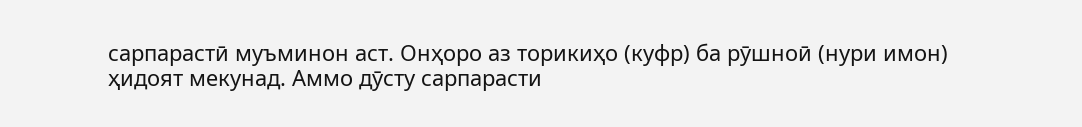сарпарастӣ муъминон аст. Онҳоро аз торикиҳо (куфр) ба рӯшноӣ (нури имон) ҳидоят мекунад. Аммо дӯсту сарпарасти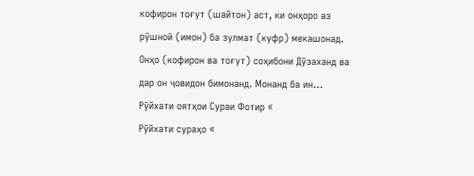кофирон тоғут (шайтон) аст, ки онҳоро аз рӯшноӣ (имон) ба зулмат (куфр) мекашонад. Онҳо (кофирон ва тоғут) соҳибони Дӯзаханд ва дар он ҷовидон бимонанд. Монанд ба ин…
Рӯйхати оятҳои Сураи Фотир «
Рӯйхати сураҳо «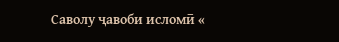Саволу ҷавоби исломӣ «